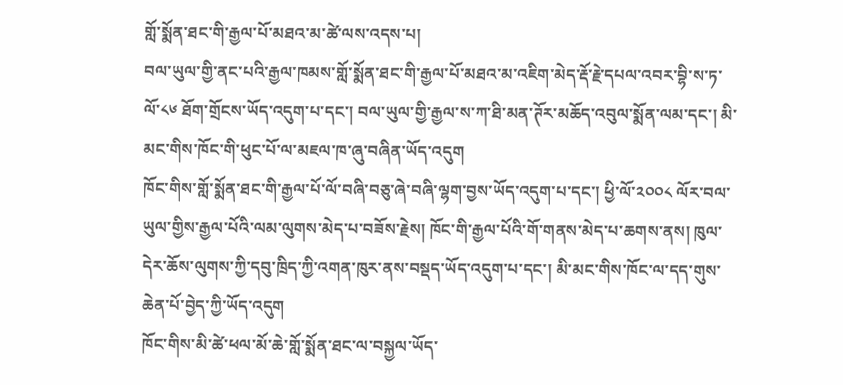གློ་སྨོན་ཐང་གི་རྒྱལ་པོ་མཐའ་མ་ཚེ་ལས་འདས་པ།
བལ་ཡུལ་གྱི་ནང་པའི་རྒྱལ་ཁམས་གློ་སྨོན་ཐང་གི་རྒྱལ་པོ་མཐའ་མ་འཇིག་མེད་རྡོ་རྗེ་དཔལ་འབར་བྷི་ས་ཏ་ལོ་༨༦ ཐོག་གྲོངས་ཡོད་འདུག་པ་དང་། བལ་ཡུལ་གྱི་རྒྱལ་ས་ཀ་ཐི་མན་ཊོར་མཆོད་འབུལ་སྨོན་ལམ་དང་། མི་མང་གིས་ཁོང་གི་ཕུང་པོ་ལ་མཇལ་ཁ་ཞུ་བཞིན་ཡོད་འདུག
ཁོང་གིས་གློ་སྨོན་ཐང་གི་རྒྱལ་པོ་ལོ་བཞི་བཅུ་ཞེ་བཞི་ལྷག་བྱས་ཡོད་འདུག་པ་དང་། ཕྱི་ལོ་༢༠༠༨ ལོར་བལ་ཡུལ་གྱིས་རྒྱལ་པོའི་ལམ་ལུགས་མེད་པ་བཟོས་རྗེས། ཁོང་གི་རྒྱལ་པོའི་གོ་གནས་མེད་པ་ཆགས་ནས། ཁུལ་དེར་ཆོས་ལུགས་ཀྱི་དབུ་ཁྲིད་ཀྱི་འགན་ཁུར་ནས་བསྡད་ཡོད་འདུག་པ་དང་། མི་མང་གིས་ཁོང་ལ་དད་གུས་ཆེན་པོ་བྱེད་ཀྱི་ཡོད་འདུག
ཁོང་གིས་མི་ཚེ་ཕལ་མོ་ཆེ་གློ་སྨོན་ཐང་ལ་བསྐྱལ་ཡོད་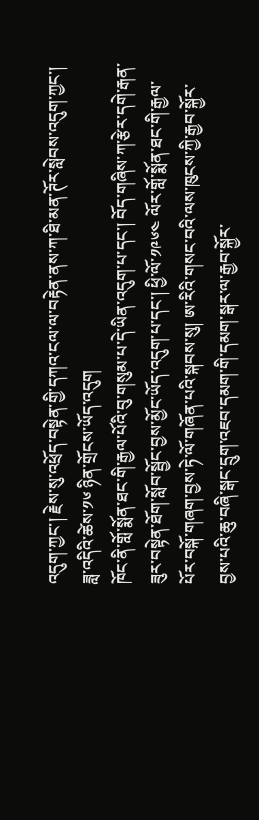འདུག་ཀྱང་། རྗེས་སུ་འཕྲོད་བསྟེན་གྱི་དཀའ་ངལ་ལ་བརྟེན་ནས་ཀ་ཐི་མན་ཊོར་སླེབས་འདུག་ཀྱང་། ཟླ་འདིའི་ཚེས་༡༦ ཉིན་གྲོངས་ཡོད་འདུག
ཁོང་ནི་གློ་སྨོན་ཐང་གི་རྒྱལ་པོའི་བུ་གསུམ་པ་དེ་ཡིན་འདུག་པ་དང་། བོད་གཞིས་ཀ་རྩེར་དགེ་རྒན་ཟུར་བསྟེན་ཐོག་སློབ་སྦྱོང་བྱས་མྱོང་ཡོད་འདུག་པ་དང་། ཕྱི་ལོ་༡༩༦༤ ལོར་གློ་སྨོན་ཐང་གི་རྒྱལ་པོར་བསྐོ་གཞག་བྱས་ཏེ་ལོ་གཞོན་པའི་སྐབས་སུ། ཨ་རིའི་གསང་བའི་ལས་ཁུངས་ཀྱི་རྒྱབ་སྐྱོར་བྱས་པའི་ཆུ་བཞི་སྒང་དྲུག་འཇབ་དམག་གི་དམག་སྒར་ལ་རྒྱབ་སྐྱོར་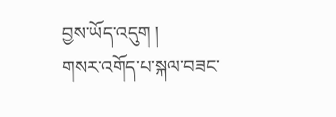བྱས་ཡོད་འདུག །
གསར་འགོད་པ་སྐལ་བཟང་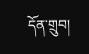དོན་གྲུབ།